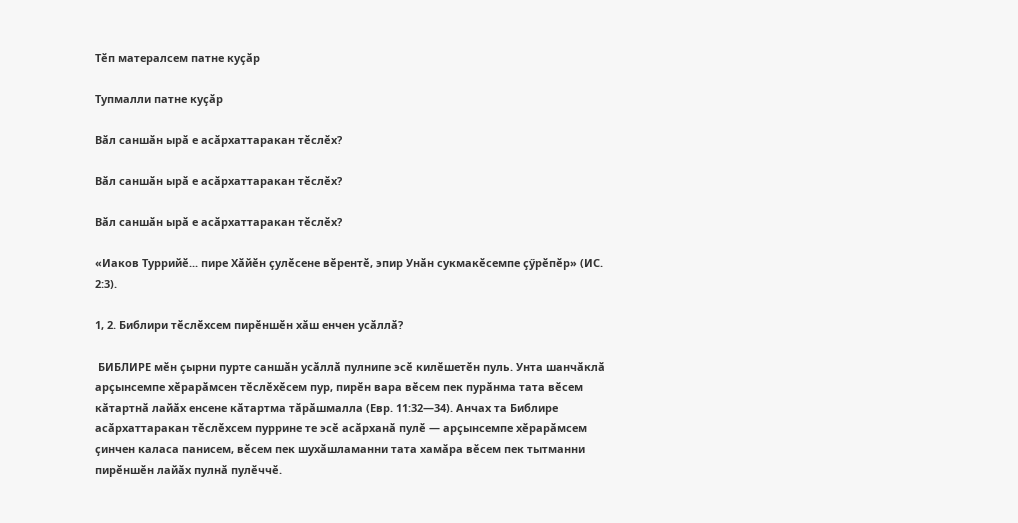Тӗп матералсем патне куҫӑр

Тупмалли патне куҫӑр

Вӑл саншӑн ырӑ е асӑрхаттаракан тӗслӗх?

Вӑл саншӑн ырӑ е асӑрхаттаракан тӗслӗх?

Вӑл саншӑн ырӑ е асӑрхаттаракан тӗслӗх?

«Иаков Туррийӗ... пире Хӑйӗн ҫулӗсене вӗрентӗ, эпир Унӑн сукмакӗсемпе ҫӳрӗпӗр» (ИС. 2:3).

1, 2. Библири тӗслӗхсем пирӗншӗн хӑш енчен усӑллӑ?

 БИБЛИРЕ мӗн ҫырни пурте саншӑн усӑллӑ пулнипе эсӗ килӗшетӗн пуль. Унта шанчӑклӑ арҫынсемпе хӗрарӑмсен тӗслӗхӗсем пур, пирӗн вара вӗсем пек пурӑнма тата вӗсем кӑтартнӑ лайӑх енсене кӑтартма тӑрӑшмалла (Евр. 11:32—34). Анчах та Библире асӑрхаттаракан тӗслӗхсем пуррине те эсӗ асӑрханӑ пулӗ — арҫынсемпе хӗрарӑмсем ҫинчен каласа панисем, вӗсем пек шухӑшламанни тата хамӑра вӗсем пек тытманни пирӗншӗн лайӑх пулнӑ пулӗччӗ.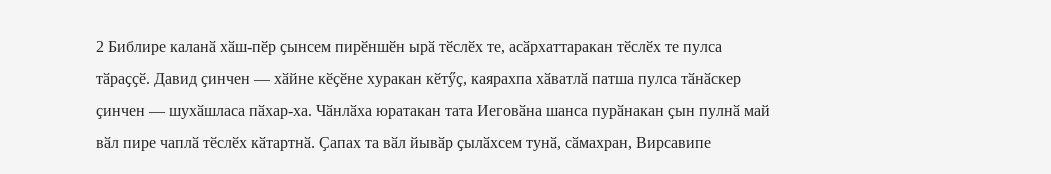2 Библире каланӑ хӑш-пӗр ҫынсем пирӗншӗн ырӑ тӗслӗх те, асӑрхаттаракан тӗслӗх те пулса тӑраҫҫӗ. Давид ҫинчен — хӑйне кӗҫӗне хуракан кӗтӳҫ, каярахпа хӑватлӑ патша пулса тӑнӑскер ҫинчен — шухӑшласа пӑхар-ха. Чӑнлӑха юратакан тата Иеговӑна шанса пурӑнакан ҫын пулнӑ май вӑл пире чаплӑ тӗслӗх кӑтартнӑ. Ҫапах та вӑл йывӑр ҫылӑхсем тунӑ, сӑмахран, Вирсавипе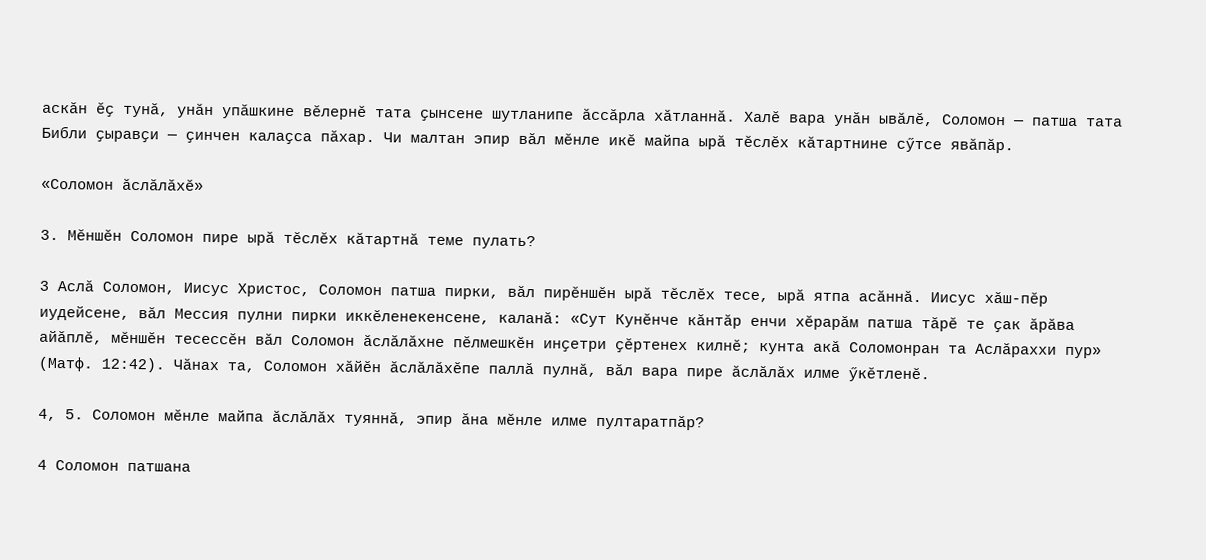аскӑн ӗҫ тунӑ, унӑн упӑшкине вӗлернӗ тата ҫынсене шутланипе ӑссӑрла хӑтланнӑ. Халӗ вара унӑн ывӑлӗ, Соломон — патша тата Библи ҫыравҫи — ҫинчен калаҫса пӑхар. Чи малтан эпир вӑл мӗнле икӗ майпа ырӑ тӗслӗх кӑтартнине сӳтсе явӑпӑр.

«Соломон ӑслӑлӑхӗ»

3. Мӗншӗн Соломон пире ырӑ тӗслӗх кӑтартнӑ теме пулать?

3 Аслӑ Соломон, Иисус Христос, Соломон патша пирки, вӑл пирӗншӗн ырӑ тӗслӗх тесе, ырӑ ятпа асӑннӑ. Иисус хӑш-пӗр иудейсене, вӑл Мессия пулни пирки иккӗленекенсене, каланӑ: «Сут Кунӗнче кӑнтӑр енчи хӗрарӑм патша тӑрӗ те ҫак ӑрӑва айӑплӗ, мӗншӗн тесессӗн вӑл Соломон ӑслӑлӑхне пӗлмешкӗн инҫетри ҫӗртенех килнӗ; кунта акӑ Соломонран та Аслӑраххи пур» (Матф. 12:42). Чӑнах та, Соломон хӑйӗн ӑслӑлӑхӗпе паллӑ пулнӑ, вӑл вара пире ӑслӑлӑх илме ӳкӗтленӗ.

4, 5. Соломон мӗнле майпа ӑслӑлӑх туяннӑ, эпир ӑна мӗнле илме пултаратпӑр?

4 Соломон патшана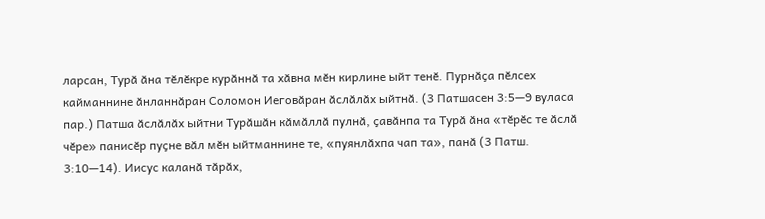ларсан, Турӑ ӑна тӗлӗкре курӑннӑ та хӑвна мӗн кирлине ыйт тенӗ. Пурнӑҫа пӗлсех кайманнине ӑнланнӑран Соломон Иеговӑран ӑслӑлӑх ыйтнӑ. (3 Патшасен 3:5—9 вуласа пар.) Патша ӑслӑлӑх ыйтни Турӑшӑн кӑмӑллӑ пулнӑ, ҫавӑнпа та Турӑ ӑна «тӗрӗс те ӑслӑ чӗре» панисӗр пуҫне вӑл мӗн ыйтманнине те, «пуянлӑхпа чап та», панӑ (3 Патш. 3:10—14). Иисус каланӑ тӑрӑх,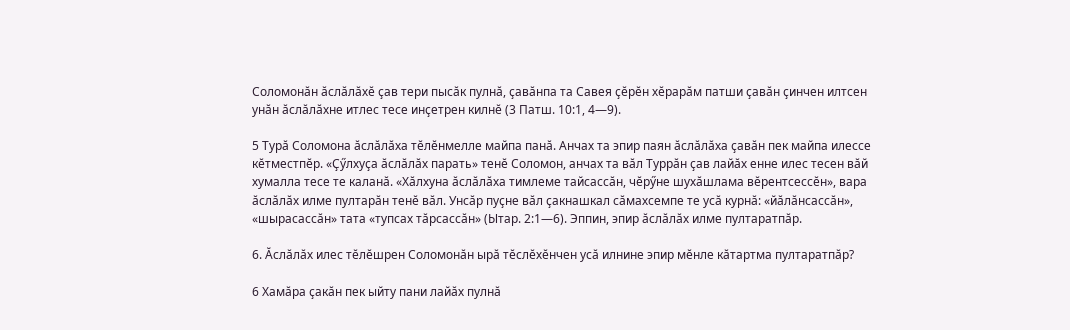Соломонӑн ӑслӑлӑхӗ ҫав тери пысӑк пулнӑ, ҫавӑнпа та Савея ҫӗрӗн хӗрарӑм патши ҫавӑн ҫинчен илтсен унӑн ӑслӑлӑхне итлес тесе инҫетрен килнӗ (3 Патш. 10:1, 4—9).

5 Турӑ Соломона ӑслӑлӑха тӗлӗнмелле майпа панӑ. Анчах та эпир паян ӑслӑлӑха ҫавӑн пек майпа илессе кӗтместпӗр. «Ҫӳлхуҫа ӑслӑлӑх парать» тенӗ Соломон, анчах та вӑл Туррӑн ҫав лайӑх енне илес тесен вӑй хумалла тесе те каланӑ. «Хӑлхуна ӑслӑлӑха тимлеме тайсассӑн, чӗрӳне шухӑшлама вӗрентсессӗн», вара ӑслӑлӑх илме пултарӑн тенӗ вӑл. Унсӑр пуҫне вӑл ҫакнашкал сӑмахсемпе те усӑ курнӑ: «йӑлӑнсассӑн», «шырасассӑн» тата «тупсах тӑрсассӑн» (Ытар. 2:1—6). Эппин, эпир ӑслӑлӑх илме пултаратпӑр.

6. Ӑслӑлӑх илес тӗлӗшрен Соломонӑн ырӑ тӗслӗхӗнчен усӑ илнине эпир мӗнле кӑтартма пултаратпӑр?

6 Хамӑра ҫакӑн пек ыйту пани лайӑх пулнӑ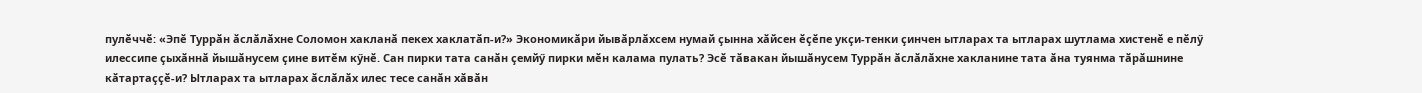пулӗччӗ: «Эпӗ Туррӑн ӑслӑлӑхне Соломон хакланӑ пекех хаклатӑп-и?» Экономикӑри йывӑрлӑхсем нумай ҫынна хӑйсен ӗҫӗпе укҫи-тенки ҫинчен ытларах та ытларах шутлама хистенӗ е пӗлӳ илессипе ҫыхӑннӑ йышӑнусем ҫине витӗм кӳнӗ. Сан пирки тата санӑн ҫемйӳ пирки мӗн калама пулать? Эсӗ тӑвакан йышӑнусем Туррӑн ӑслӑлӑхне хакланине тата ӑна туянма тӑрӑшнине кӑтартаҫҫӗ-и? Ытларах та ытларах ӑслӑлӑх илес тесе санӑн хӑвӑн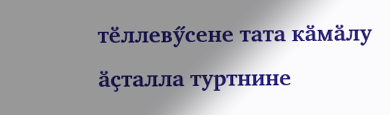тӗллевӳсене тата кӑмӑлу ӑҫталла туртнине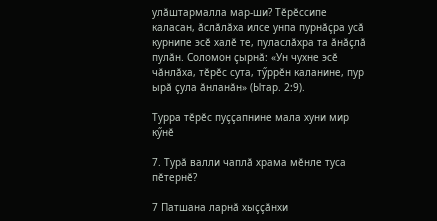улӑштармалла мар-ши? Тӗрӗссипе каласан, ӑслӑлӑха илсе унпа пурнӑҫра усӑ курнипе эсӗ халӗ те, пуласлӑхра та ӑнӑҫлӑ пулӑн. Соломон ҫырнӑ: «Ун чухне эсӗ чӑнлӑха, тӗрӗс сута, тӳррӗн каланине, пур ырӑ ҫула ӑнланӑн» (Ытар. 2:9).

Турра тӗрӗс пуҫҫапнине мала хуни мир кӳнӗ

7. Турӑ валли чаплӑ храма мӗнле туса пӗтернӗ?

7 Патшана ларнӑ хыҫҫӑнхи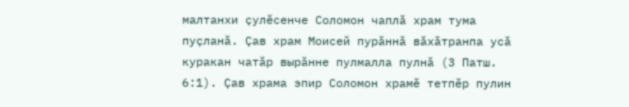малтанхи ҫулӗсенче Соломон чаплӑ храм тума пуҫланӑ. Ҫав храм Моисей пурӑннӑ вӑхӑтранпа усӑ куракан чатӑр вырӑнне пулмалла пулнӑ (3 Патш. 6:1). Ҫав храма эпир Соломон храмӗ тетпӗр пулин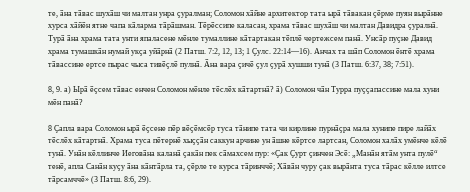те, ӑна тӑвас шухӑш чи малтан унра ҫуралман; Соломон хӑйне архитектор тата ырӑ тӑвакан ҫӗрме пуян вырӑнне хурса хӑйӗн ятне чапа кӑларма тӑрӑшман. Тӗрӗссипе каласан, храма тӑвас шухӑш чи малтан Давидра ҫуралнӑ. Турӑ ӑна храма тата унти япаласене мӗнле тумаллине кӑтартакан тӗплӗ чертежсем панӑ. Унсӑр пуҫне Давид храма тумашкӑн нумай укҫа уйӑрнӑ (2 Патш. 7:2, 12, 13; 1 Ҫулс. 22:14—16). Анчах та шӑп Соломон ӗнтӗ храма тӑвассине ертсе пырас чыса тивӗҫлӗ пулнӑ. Ӑна вара ҫичӗ ҫул ҫурӑ хушши тунӑ (3 Патш. 6:37, 38; 7:51).

8, 9. а) Ырӑ ӗҫсем тӑвас енчен Соломон мӗнле тӗслӗх кӑтартнӑ? ӑ) Соломон чӑн Турра пуҫҫапассине мала хуни мӗн панӑ?

8 Ҫапла вара Соломон ырӑ ӗҫсене пӗр вӗҫӗмсӗр туса тӑнипе тата чи кирлине пурнӑҫра мала хунипе пире лайӑх тӗслӗх кӑтартнӑ. Храма туса пӗтернӗ хыҫҫӑн саккун арчине ун ӑшне кӗртсе лартсан, Соломон халӑх умӗнче кӗлӗ тунӑ. Унӑн кӗллинче Иеговӑна каланӑ ҫакӑн пек сӑмахсем пур: «Ҫак Ҫурт ҫинчен Эсӗ: „Манӑн ятӑм унта пулӗ“ тенӗ, апла Санӑн куҫу ӑна кӑнтӑрла та, ҫӗрле те курса тӑринччӗ; Хӑвӑн чуру ҫак вырӑнта туса тӑрас кӗлле илтсе тӑрсамччӗ» (3 Патш. 8:6, 29).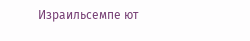Израильсемпе ют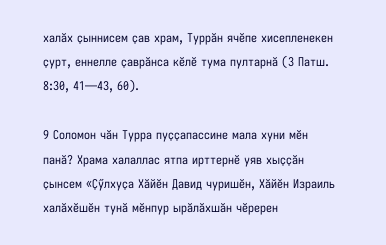халӑх ҫыннисем ҫав храм, Туррӑн ячӗпе хисепленекен ҫурт, еннелле ҫаврӑнса кӗлӗ тума пултарнӑ (3 Патш. 8:30, 41—43, 60).

9 Соломон чӑн Турра пуҫҫапассине мала хуни мӗн панӑ? Храма халаллас ятпа ирттернӗ уяв хыҫҫӑн ҫынсем «Ҫӳлхуҫа Хӑйӗн Давид чуришӗн, Хӑйӗн Израиль халӑхӗшӗн тунӑ мӗнпур ырӑлӑхшӑн чӗререн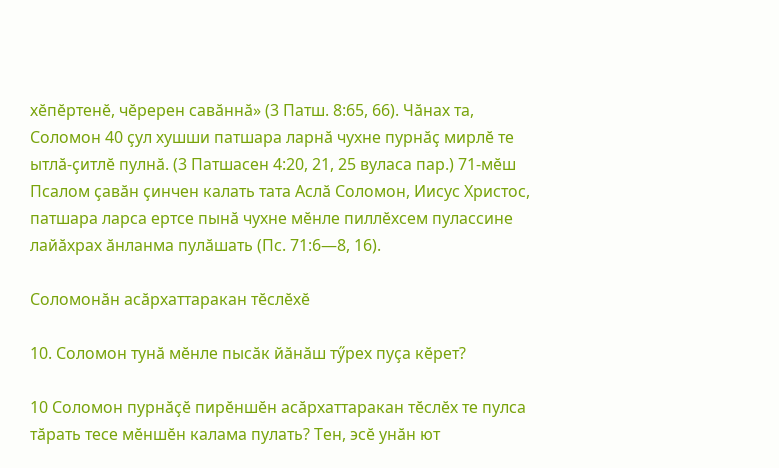хӗпӗртенӗ, чӗререн савӑннӑ» (3 Патш. 8:65, 66). Чӑнах та, Соломон 40 ҫул хушши патшара ларнӑ чухне пурнӑҫ мирлӗ те ытлӑ-ҫитлӗ пулнӑ. (3 Патшасен 4:20, 21, 25 вуласа пар.) 71-мӗш Псалом ҫавӑн ҫинчен калать тата Аслӑ Соломон, Иисус Христос, патшара ларса ертсе пынӑ чухне мӗнле пиллӗхсем пулассине лайӑхрах ӑнланма пулӑшать (Пс. 71:6—8, 16).

Соломонӑн асӑрхаттаракан тӗслӗхӗ

10. Соломон тунӑ мӗнле пысӑк йӑнӑш тӳрех пуҫа кӗрет?

10 Соломон пурнӑҫӗ пирӗншӗн асӑрхаттаракан тӗслӗх те пулса тӑрать тесе мӗншӗн калама пулать? Тен, эсӗ унӑн ют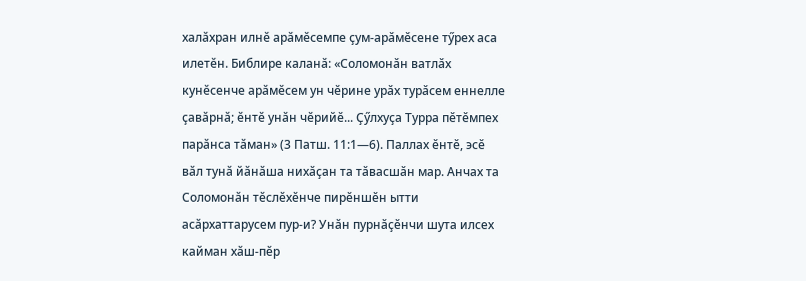халӑхран илнӗ арӑмӗсемпе ҫум-арӑмӗсене тӳрех аса илетӗн. Библире каланӑ: «Соломонӑн ватлӑх кунӗсенче арӑмӗсем ун чӗрине урӑх турӑсем еннелле ҫавӑрнӑ; ӗнтӗ унӑн чӗрийӗ... Ҫӳлхуҫа Турра пӗтӗмпех парӑнса тӑман» (3 Патш. 11:1—6). Паллах ӗнтӗ, эсӗ вӑл тунӑ йӑнӑша нихӑҫан та тӑвасшӑн мар. Анчах та Соломонӑн тӗслӗхӗнче пирӗншӗн ытти асӑрхаттарусем пур-и? Унӑн пурнӑҫӗнчи шута илсех кайман хӑш-пӗр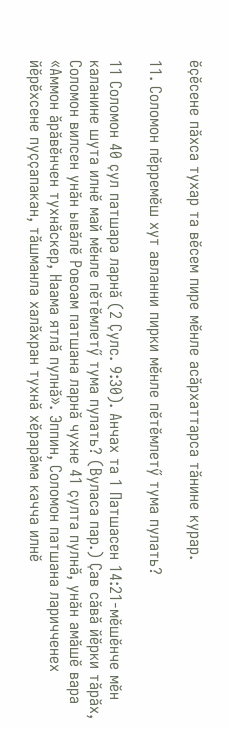ӗҫӗсене пӑхса тухар та вӗсем пире мӗнле асӑрхаттарса тӑнине курар.

11. Соломон пӗрремӗш хут авланни пирки мӗнле пӗтӗмлетӳ тума пулать?

11 Соломон 40 ҫул патшара ларнӑ (2 Ҫулс. 9:30). Анчах та 1 Патшасен 14:21-мӗшӗнче мӗн каланине шута илнӗ май мӗнле пӗтӗмлетӳ тума пулать? (Вуласа пар.) Ҫав сӑвӑ йӗрки тӑрӑх, Соломон вилсен унӑн ывӑлӗ Ровоам патшана ларнӑ чухне 41 ҫулта пулнӑ, унӑн амӑшӗ вара «Аммон ӑрӑвӗнчен тухнӑскер, Наама ятлӑ пулнӑ». Эппин, Соломон патшана ларичченех йӗрӗхсене пуҫҫапакан, тӑшманла халӑхран тухнӑ хӗрарӑма качча илнӗ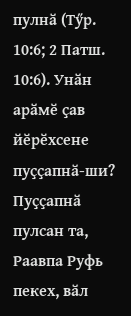пулнӑ (Тӳр. 10:6; 2 Патш. 10:6). Унӑн арӑмӗ ҫав йӗрӗхсене пуҫҫапнӑ-ши? Пуҫҫапнӑ пулсан та, Раавпа Руфь пекех, вӑл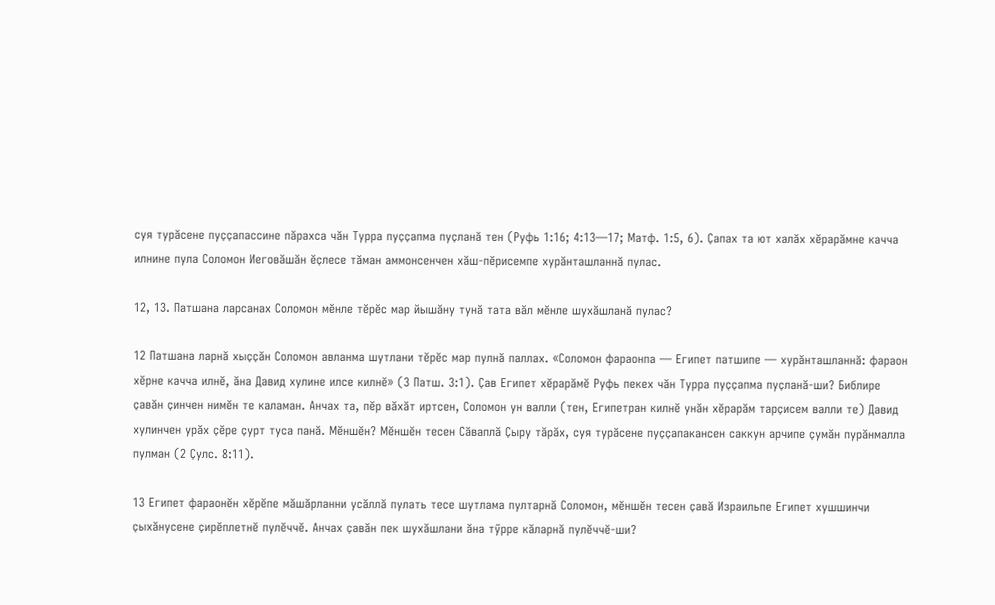суя турӑсене пуҫҫапассине пӑрахса чӑн Турра пуҫҫапма пуҫланӑ тен (Руфь 1:16; 4:13—17; Матф. 1:5, 6). Ҫапах та ют халӑх хӗрарӑмне качча илнине пула Соломон Иеговӑшӑн ӗҫлесе тӑман аммонсенчен хӑш-пӗрисемпе хурӑнташланнӑ пулас.

12, 13. Патшана ларсанах Соломон мӗнле тӗрӗс мар йышӑну тунӑ тата вӑл мӗнле шухӑшланӑ пулас?

12 Патшана ларнӑ хыҫҫӑн Соломон авланма шутлани тӗрӗс мар пулнӑ паллах. «Соломон фараонпа — Египет патшипе — хурӑнташланнӑ: фараон хӗрне качча илнӗ, ӑна Давид хулине илсе килнӗ» (3 Патш. 3:1). Ҫав Египет хӗрарӑмӗ Руфь пекех чӑн Турра пуҫҫапма пуҫланӑ-ши? Библире ҫавӑн ҫинчен нимӗн те каламан. Анчах та, пӗр вӑхӑт иртсен, Соломон ун валли (тен, Египетран килнӗ унӑн хӗрарӑм тарҫисем валли те) Давид хулинчен урӑх ҫӗре ҫурт туса панӑ. Мӗншӗн? Мӗншӗн тесен Сӑваплӑ Ҫыру тӑрӑх, суя турӑсене пуҫҫапакансен саккун арчипе ҫумӑн пурӑнмалла пулман (2 Ҫулс. 8:11).

13 Египет фараонӗн хӗрӗпе мӑшӑрланни усӑллӑ пулать тесе шутлама пултарнӑ Соломон, мӗншӗн тесен ҫавӑ Израильпе Египет хушшинчи ҫыхӑнусене ҫирӗплетнӗ пулӗччӗ. Анчах ҫавӑн пек шухӑшлани ӑна тӳрре кӑларнӑ пулӗччӗ-ши?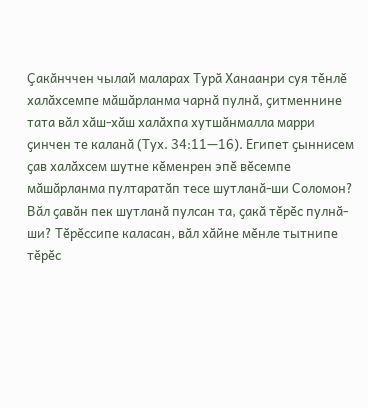Ҫакӑнччен чылай маларах Турӑ Ханаанри суя тӗнлӗ халӑхсемпе мӑшӑрланма чарнӑ пулнӑ, ҫитменнине тата вӑл хӑш-хӑш халӑхпа хутшӑнмалла марри ҫинчен те каланӑ (Тух. 34:11—16). Египет ҫыннисем ҫав халӑхсем шутне кӗменрен эпӗ вӗсемпе мӑшӑрланма пултаратӑп тесе шутланӑ-ши Соломон? Вӑл ҫавӑн пек шутланӑ пулсан та, ҫакӑ тӗрӗс пулнӑ-ши? Тӗрӗссипе каласан, вӑл хӑйне мӗнле тытнипе тӗрӗс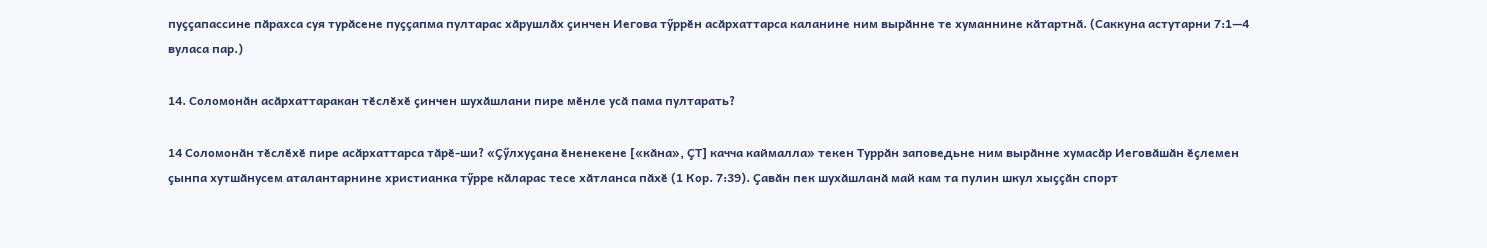пуҫҫапассине пӑрахса суя турӑсене пуҫҫапма пултарас хӑрушлӑх ҫинчен Иегова тӳррӗн асӑрхаттарса каланине ним вырӑнне те хуманнине кӑтартнӑ. (Саккуна астутарни 7:1—4 вуласа пар.)

14. Соломонӑн асӑрхаттаракан тӗслӗхӗ ҫинчен шухӑшлани пире мӗнле усӑ пама пултарать?

14 Соломонӑн тӗслӗхӗ пире асӑрхаттарса тӑрӗ-ши? «Ҫӳлхуҫана ӗненекене [«кӑна», ҪТ] качча каймалла» текен Туррӑн заповедьне ним вырӑнне хумасӑр Иеговӑшӑн ӗҫлемен ҫынпа хутшӑнусем аталантарнине христианка тӳрре кӑларас тесе хӑтланса пӑхӗ (1 Кор. 7:39). Ҫавӑн пек шухӑшланӑ май кам та пулин шкул хыҫҫӑн спорт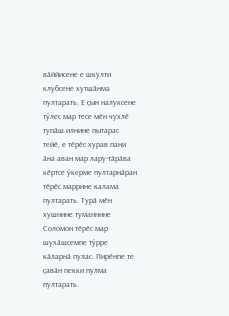вӑййисене е шкулти клубсене хутшӑнма пултарать. Е ҫын налуксене тӳлес мар тесе мӗн чухлӗ тупӑш илнине пытарас тейӗ, е тӗрӗс хурав пани ӑна аван мар лару-тӑрӑва кӗртсе ӳкерме пултарнӑран тӗрӗс маррине калама пултарать. Турӑ мӗн хушнине туманнине Соломон тӗрӗс мар шухӑшсемпе тӳрре кӑларнӑ пулас. Пирӗнпе те ҫавӑн пекки пулма пултарать.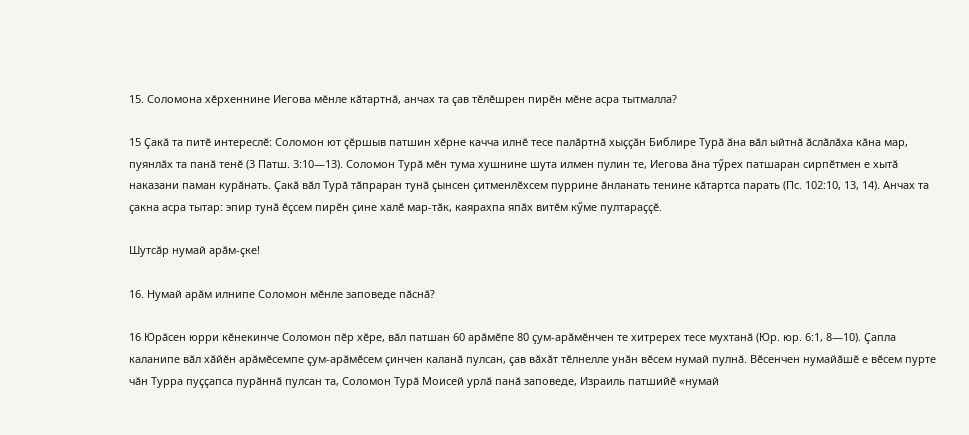15. Соломона хӗрхеннине Иегова мӗнле кӑтартнӑ, анчах та ҫав тӗлӗшрен пирӗн мӗне асра тытмалла?

15 Ҫакӑ та питӗ интереслӗ: Соломон ют ҫӗршыв патшин хӗрне качча илнӗ тесе палӑртнӑ хыҫҫӑн Библире Турӑ ӑна вӑл ыйтнӑ ӑслӑлӑха кӑна мар, пуянлӑх та панӑ тенӗ (3 Патш. 3:10—13). Соломон Турӑ мӗн тума хушнине шута илмен пулин те, Иегова ӑна тӳрех патшаран сирпӗтмен е хытӑ наказани паман курӑнать. Ҫакӑ вӑл Турӑ тӑпраран тунӑ ҫынсен ҫитменлӗхсем пуррине ӑнланать тенине кӑтартса парать (Пс. 102:10, 13, 14). Анчах та ҫакна асра тытар: эпир тунӑ ӗҫсем пирӗн ҫине халӗ мар-тӑк, каярахпа япӑх витӗм кӳме пултараҫҫӗ.

Шутсӑр нумай арӑм-ҫке!

16. Нумай арӑм илнипе Соломон мӗнле заповеде пӑснӑ?

16 Юрӑсен юрри кӗнекинче Соломон пӗр хӗре, вӑл патшан 60 арӑмӗпе 80 ҫум-арӑмӗнчен те хитререх тесе мухтанӑ (Юр. юр. 6:1, 8—10). Ҫапла каланипе вӑл хӑйӗн арӑмӗсемпе ҫум-арӑмӗсем ҫинчен каланӑ пулсан, ҫав вӑхӑт тӗлнелле унӑн вӗсем нумай пулнӑ. Вӗсенчен нумайӑшӗ е вӗсем пурте чӑн Турра пуҫҫапса пурӑннӑ пулсан та, Соломон Турӑ Моисей урлӑ панӑ заповеде, Израиль патшийӗ «нумай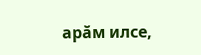арӑм илсе,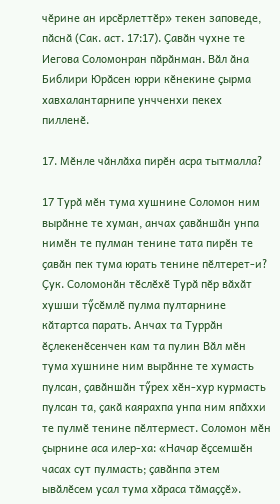чӗрине ан ирсӗрлеттӗр» текен заповеде, пӑснӑ (Сак. аст. 17:17). Ҫавӑн чухне те Иегова Соломонран пӑрӑнман. Вӑл ӑна Библири Юрӑсен юрри кӗнекине ҫырма хавхалантарнипе унчченхи пекех пилленӗ.

17. Мӗнле чӑнлӑха пирӗн асра тытмалла?

17 Турӑ мӗн тума хушнине Соломон ним вырӑнне те хуман, анчах ҫавӑншӑн унпа нимӗн те пулман тенине тата пирӗн те ҫавӑн пек тума юрать тенине пӗлтерет-и? Ҫук. Соломонӑн тӗслӗхӗ Турӑ пӗр вӑхӑт хушши тӳсӗмлӗ пулма пултарнине кӑтартса парать. Анчах та Туррӑн ӗҫлекенӗсенчен кам та пулин Вӑл мӗн тума хушнине ним вырӑнне те хумасть пулсан, ҫавӑншӑн тӳрех хӗн-хур курмасть пулсан та, ҫакӑ каярахпа унпа ним япӑххи те пулмӗ тенине пӗлтермест. Соломон мӗн ҫырнине аса илер-ха: «Начар ӗҫсемшӗн часах сут пулмасть; ҫавӑнпа этем ывӑлӗсем усал тума хӑраса тӑмаҫҫӗ».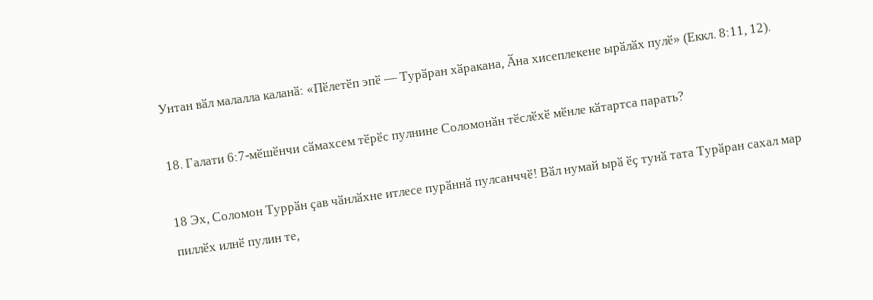Унтан вӑл малалла каланӑ: «Пӗлетӗп эпӗ — Турӑран хӑракана, Ӑна хисеплекене ырӑлӑх пулӗ» (Еккл. 8:11, 12).

18. Галати 6:7-мӗшӗнчи сӑмахсем тӗрӗс пулнине Соломонӑн тӗслӗхӗ мӗнле кӑтартса парать?

18 Эх, Соломон Туррӑн ҫав чӑнлӑхне итлесе пурӑннӑ пулсанччӗ! Вӑл нумай ырӑ ӗҫ тунӑ тата Турӑран сахал мар пиллӗх илнӗ пулин те,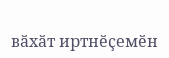вӑхӑт иртнӗҫемӗн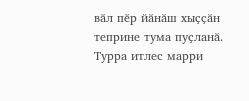вӑл пӗр йӑнӑш хыҫҫӑн теприне тума пуҫланӑ. Турра итлес марри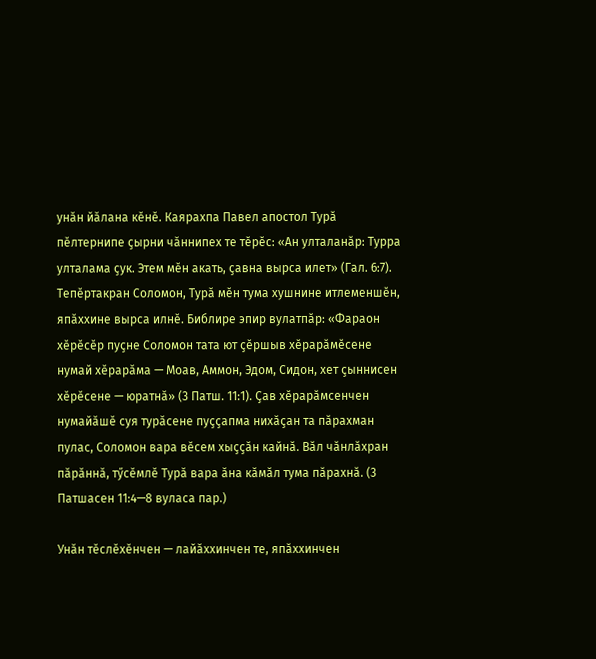унӑн йӑлана кӗнӗ. Каярахпа Павел апостол Турӑ пӗлтернипе ҫырни чӑннипех те тӗрӗс: «Ан улталанӑр: Турра улталама ҫук. Этем мӗн акать, ҫавна вырса илет» (Гал. 6:7). Тепӗртакран Соломон, Турӑ мӗн тума хушнине итлеменшӗн, япӑххине вырса илнӗ. Библире эпир вулатпӑр: «Фараон хӗрӗсӗр пуҫне Соломон тата ют ҫӗршыв хӗрарӑмӗсене нумай хӗрарӑма — Моав, Аммон, Эдом, Сидон, хет ҫыннисен хӗрӗсене — юратнӑ» (3 Патш. 11:1). Ҫав хӗрарӑмсенчен нумайӑшӗ суя турӑсене пуҫҫапма нихӑҫан та пӑрахман пулас, Соломон вара вӗсем хыҫҫӑн кайнӑ. Вӑл чӑнлӑхран пӑрӑннӑ, тӳсӗмлӗ Турӑ вара ӑна кӑмӑл тума пӑрахнӑ. (3 Патшасен 11:4—8 вуласа пар.)

Унӑн тӗслӗхӗнчен — лайӑххинчен те, япӑххинчен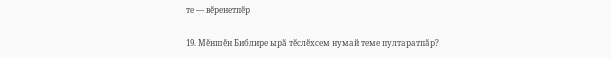те — вӗренетпӗр

19. Мӗншӗн Библире ырӑ тӗслӗхсем нумай теме пултаратпӑр?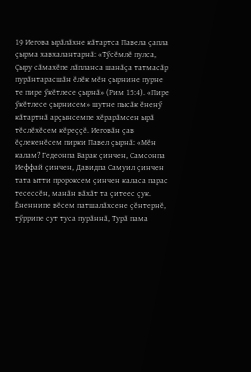19 Иегова ырӑлӑхне кӑтартса Павела ҫапла ҫырма хавхалантарнӑ: «Тӳсӗмлӗ пулса, Ҫыру сӑмахӗпе лӑпланса шанӑҫа татмасӑр пурӑнтарасшӑн ӗлӗк мӗн ҫырнине пурне те пире ӳкӗтлесе ҫырнӑ» (Рим 15:4). «Пире ӳкӗтлесе ҫырнисем» шутне пысӑк ӗненӳ кӑтартнӑ арҫынсемпе хӗрарӑмсен ырӑ тӗслӗхӗсем кӗреҫҫӗ. Иеговӑн ҫав ӗҫлекенӗсем пирки Павел ҫырнӑ: «Мӗн калам? Гедеонпа Варак ҫинчен, Самсонпа Иеффай ҫинчен, Давидпа Самуил ҫинчен тата ытти пророксем ҫинчен каласа парас тесессӗн, манӑн вӑхӑт та ҫитеес ҫук. Ӗненнипе вӗсем патшалӑхсене ҫӗнтернӗ, тӳррипе сут туса пурӑннӑ, Турӑ пама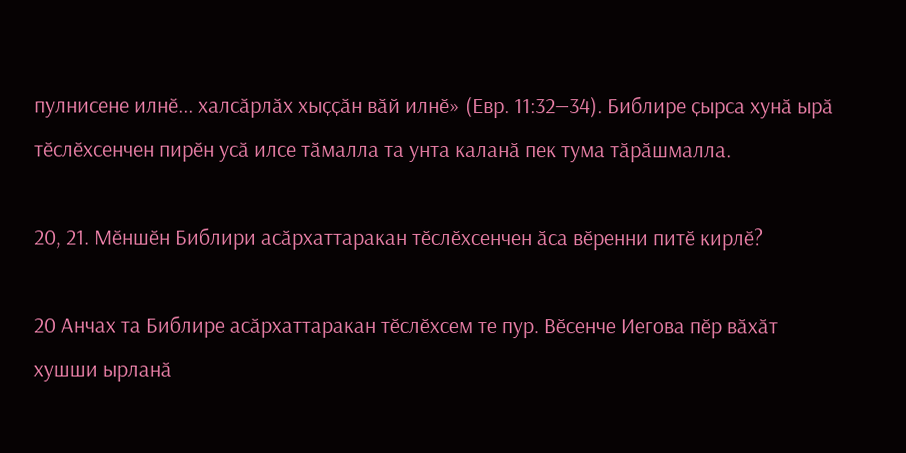пулнисене илнӗ... халсӑрлӑх хыҫҫӑн вӑй илнӗ» (Евр. 11:32—34). Библире ҫырса хунӑ ырӑ тӗслӗхсенчен пирӗн усӑ илсе тӑмалла та унта каланӑ пек тума тӑрӑшмалла.

20, 21. Мӗншӗн Библири асӑрхаттаракан тӗслӗхсенчен ӑса вӗренни питӗ кирлӗ?

20 Анчах та Библире асӑрхаттаракан тӗслӗхсем те пур. Вӗсенче Иегова пӗр вӑхӑт хушши ырланӑ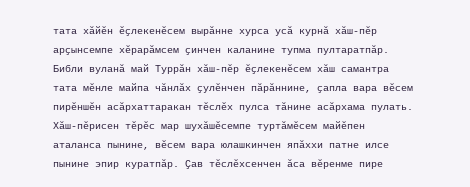тата хӑйӗн ӗҫлекенӗсем вырӑнне хурса усӑ курнӑ хӑш-пӗр арҫынсемпе хӗрарӑмсем ҫинчен каланине тупма пултаратпӑр. Библи вуланӑ май Туррӑн хӑш-пӗр ӗҫлекенӗсем хӑш самантра тата мӗнле майпа чӑнлӑх ҫулӗнчен пӑрӑннине, ҫапла вара вӗсем пирӗншӗн асӑрхаттаракан тӗслӗх пулса тӑнине асӑрхама пулать. Хӑш-пӗрисен тӗрӗс мар шухӑшӗсемпе туртӑмӗсем майӗпен аталанса пынине, вӗсем вара юлашкинчен япӑххи патне илсе пынине эпир куратпӑр. Ҫав тӗслӗхсенчен ӑса вӗренме пире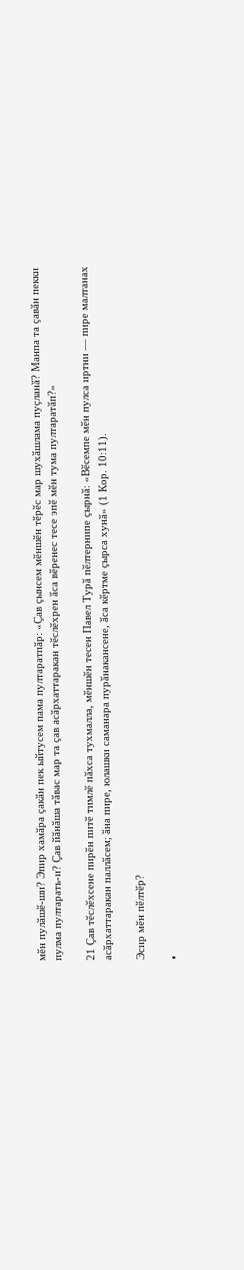мӗн пулӑшӗ-ши? Эпир хамӑра ҫакӑн пек ыйтусем пама пултаратпӑр: «Ҫав ҫынсем мӗншӗн тӗрӗс мар шухӑшлама пуҫланӑ? Манпа та ҫавӑн пекки пулма пултарать-и? Ҫав йӑнӑша тӑвас мар та ҫав асӑрхаттаракан тӗслӗхрен ӑса вӗренес тесе эпӗ мӗн тума пултаратӑп?»

21 Ҫав тӗслӗхсене пирӗн питӗ тимлӗ пӑхса тухмалла, мӗншӗн тесен Павел Турӑ пӗлтернипе ҫырнӑ: «Вӗсемпе мӗн пулса иртни — пире малтанах асӑрхаттаракан паллӑсем; ӑна пире, юлашки саманара пурӑнакансене, ӑса кӗртме ҫырса хунӑ» (1 Кор. 10:11).

Эсир мӗн пӗлтӗр?

•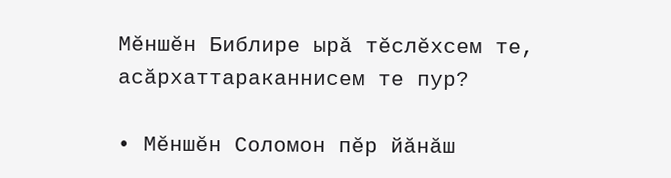Мӗншӗн Библире ырӑ тӗслӗхсем те, асӑрхаттараканнисем те пур?

• Мӗншӗн Соломон пӗр йӑнӑш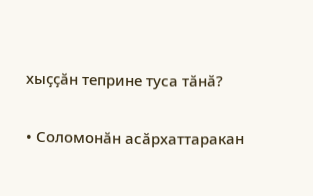хыҫҫӑн теприне туса тӑнӑ?

• Соломонӑн асӑрхаттаракан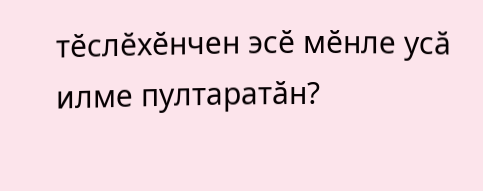тӗслӗхӗнчен эсӗ мӗнле усӑ илме пултаратӑн?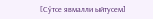[Сӳтсе явмалли ыйтусем]